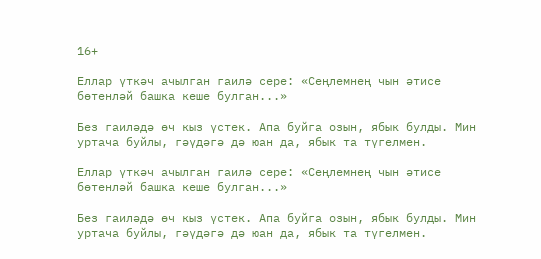16+

Еллар үткәч ачылган гаилә сере: «Сеңлемнең чын әтисе бөтенләй башка кеше булган...»

Без гаиләдә өч кыз үстек. Апа буйга озын, ябык булды. Мин уртача буйлы, гәүдәгә дә юан да, ябык та түгелмен.

Еллар үткәч ачылган гаилә сере: «Сеңлемнең чын әтисе бөтенләй башка кеше булган...»

Без гаиләдә өч кыз үстек. Апа буйга озын, ябык булды. Мин уртача буйлы, гәүдәгә дә юан да, ябык та түгелмен.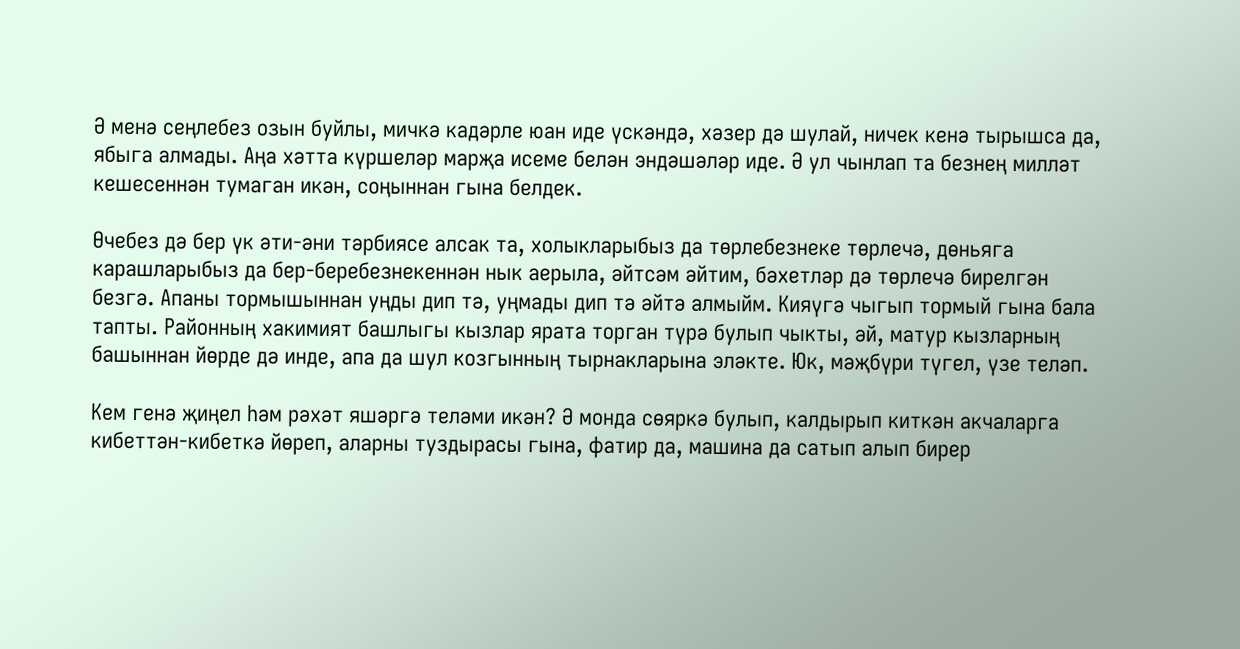Ә менә сеңлебез озын буйлы, мичкә кадәрле юан иде үскәндә, хәзер дә шулай, ничек кенә тырышса да, ябыга алмады. Аңа хәтта күршеләр марҗа исеме белән эндәшәләр иде. Ә ул чынлап та безнең милләт кешесеннән тумаган икән, соңыннан гына белдек.

Өчебез дә бер үк әти-әни тәрбиясе алсак та, холыкларыбыз да төрлебезнеке төрлечә, дөньяга карашларыбыз да бер-беребезнекеннән нык аерыла, әйтсәм әйтим, бәхетләр дә төрлечә бирелгән безгә. Апаны тормышыннан уңды дип тә, уңмады дип тә әйтә алмыйм. Кияүгә чыгып тормый гына бала тапты. Районның хакимият башлыгы кызлар ярата торган түрә булып чыкты, әй, матур кызларның башыннан йөрде дә инде, апа да шул козгынның тырнакларына эләкте. Юк, мәҗбүри түгел, үзе теләп.

Кем генә җиңел һәм рәхәт яшәргә теләми икән? Ә монда сөяркә булып, калдырып киткән акчаларга кибеттән-кибеткә йөреп, аларны туздырасы гына, фатир да, машина да сатып алып бирер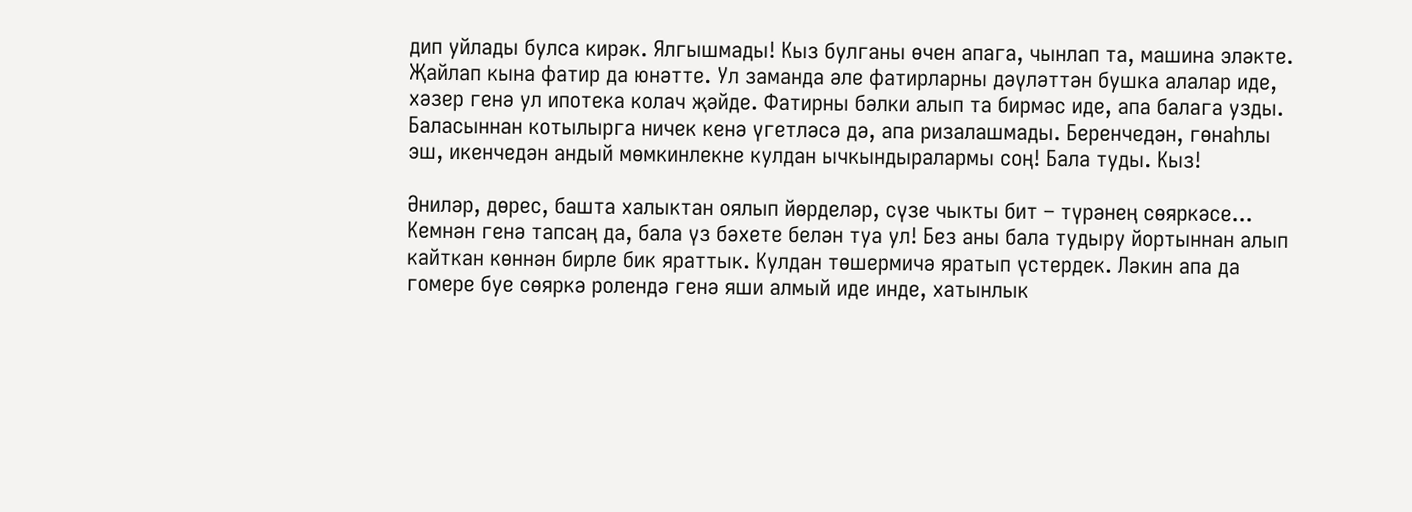дип уйлады булса кирәк. Ялгышмады! Кыз булганы өчен апага, чынлап та, машина эләкте. Җайлап кына фатир да юнәтте. Ул заманда әле фатирларны дәүләттән бушка алалар иде, хәзер генә ул ипотека колач җәйде. Фатирны бәлки алып та бирмәс иде, апа балага узды. Баласыннан котылырга ничек кенә үгетләсә дә, апа ризалашмады. Беренчедән, гөнаһлы эш, икенчедән андый мөмкинлекне кулдан ычкындыралармы соң! Бала туды. Кыз!

Әниләр, дөрес, башта халыктан оялып йөрделәр, сүзе чыкты бит – түрәнең сөяркәсе... Кемнән генә тапсаң да, бала үз бәхете белән туа ул! Без аны бала тудыру йортыннан алып кайткан көннән бирле бик яраттык. Кулдан төшермичә яратып үстердек. Ләкин апа да гомере буе сөяркә ролендә генә яши алмый иде инде, хатынлык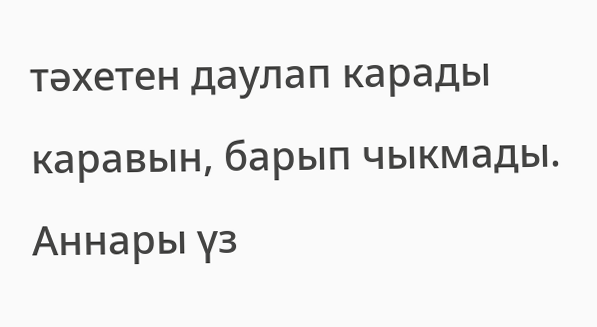тәхетен даулап карады каравын, барып чыкмады. Аннары үз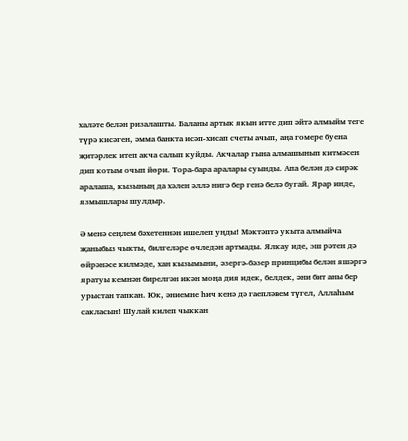халәте белән ризалашты. Баланы артык якын итте дип әйтә алмыйм теге түрә кисәген, әмма банкта исәп-хисап счеты ачып, аңа гомере буена җитәрлек итеп акча салып куйды. Акчалар гына алмашынып китмәсен дип котым очып йөри. Тора-бара аралары суынды. Апа белән дә сирәк аралаша, кызының да хәлен әллә нигә бер генә белә бугай. Ярар инде, язмышлары шулдыр.

Ә менә сеңлем бәхетеннән ишелеп уңды! Мәктәптә укыта алмыйча җаныбыз чыкты, билгеләре өчледән артмады. Ялкау иде, эш рәтен дә өйрәнәсе килмәде, хан кызымыни, әзергә-бәзер принцибы белән яшәргә яратуы кемнән бирелгән икән моңа дия идек, белдек, әни бит аны бер урыстан тапкан. Юк, әниемне һич кенә дә гаепләвем түгел, Аллаһым сакласын! Шулай килеп чыккан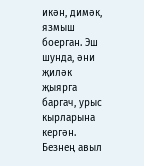икән, димәк, язмыш боерган. Эш шунда, әни җиләк җыярга баргач, урыс кырларына кергән. Безнең авыл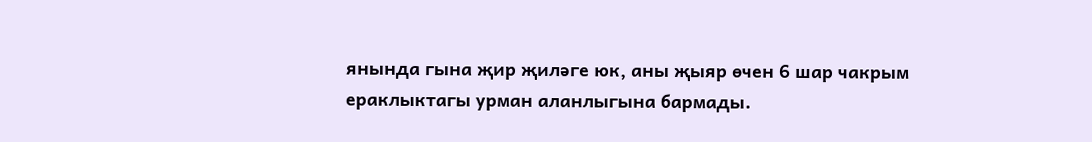янында гына җир җиләге юк, аны җыяр өчен 6 шар чакрым ераклыктагы урман аланлыгына бармады.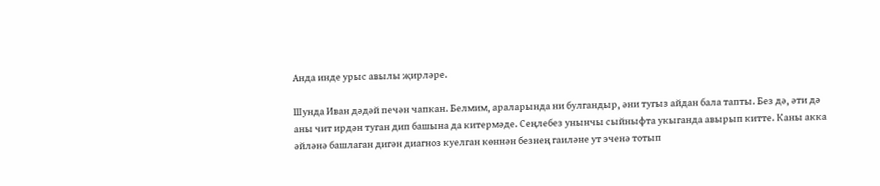Анда инде урыс авылы җирләре.

Шунда Иван дәдәй печән чапкан. Белмим, араларында ни булгандыр, әни тугыз айдан бала тапты. Без дә, әти дә аны чит ирдән туган дип башына да китермәде. Сеңлебез унынчы сыйныфта укыганда авырып китте. Каны акка әйләнә башлаган дигән диагноз куелган көннән безнең гаиләне ут эченә тотып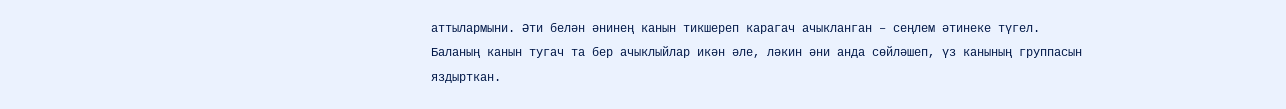аттылармыни. Әти белән әнинең канын тикшереп карагач ачыкланган – сеңлем әтинеке түгел. Баланың канын тугач та бер ачыклыйлар икән әле, ләкин әни анда сөйләшеп, үз канының группасын яздырткан.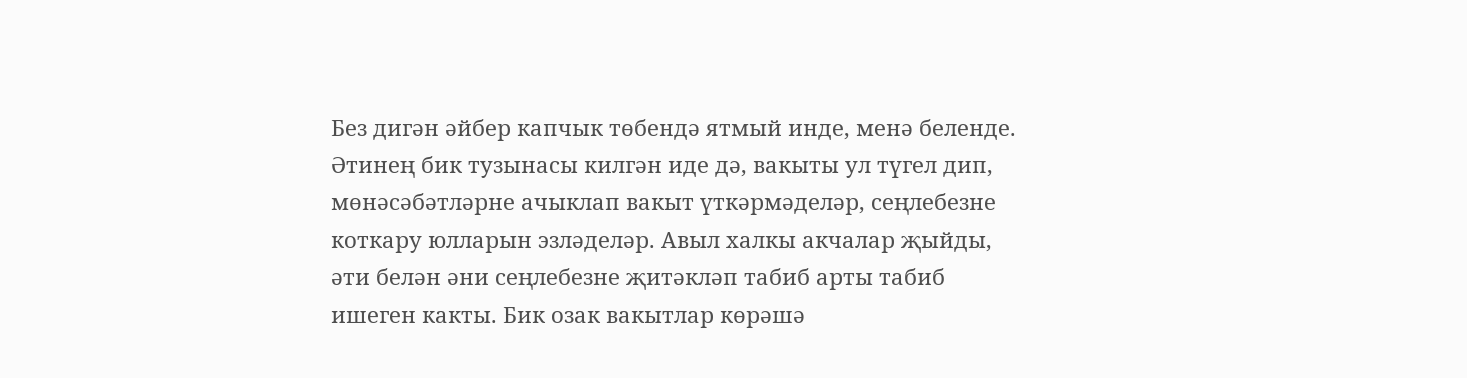Без дигән әйбер капчык төбендә ятмый инде, менә беленде. Әтинең бик тузынасы килгән иде дә, вакыты ул түгел дип, мөнәсәбәтләрне ачыклап вакыт үткәрмәделәр, сеңлебезне коткару юлларын эзләделәр. Авыл халкы акчалар җыйды, әти белән әни сеңлебезне җитәкләп табиб арты табиб ишеген какты. Бик озак вакытлар көрәшә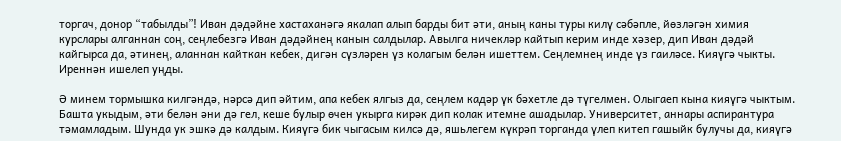торгач, донор “табылды”! Иван дәдәйне хастаханәгә якалап алып барды бит әти, аның каны туры килү сәбәпле, йөзләгән химия курслары алганнан соң, сеңлебезгә Иван дәдәйнең канын салдылар. Авылга ничекләр кайтып керим инде хәзер, дип Иван дәдәй кайгырса да, әтинең, аланнан кайткан кебек, дигән сүзләрен үз колагым белән ишеттем. Сеңлемнең инде үз гаиләсе. Кияүгә чыкты. Иреннән ишелеп уңды.

Ә минем тормышка килгәндә, нәрсә дип әйтим, апа кебек ялгыз да, сеңлем кадәр үк бәхетле дә түгелмен. Олыгаеп кына кияүгә чыктым. Башта укыдым, әти белән әни дә гел, кеше булыр өчен укырга кирәк дип колак итемне ашадылар. Университет, аннары аспирантура тәмамладым. Шунда ук эшкә дә калдым. Кияүгә бик чыгасым килсә дә, яшьлегем күкрәп торганда үлеп китеп гашыйк булучы да, кияүгә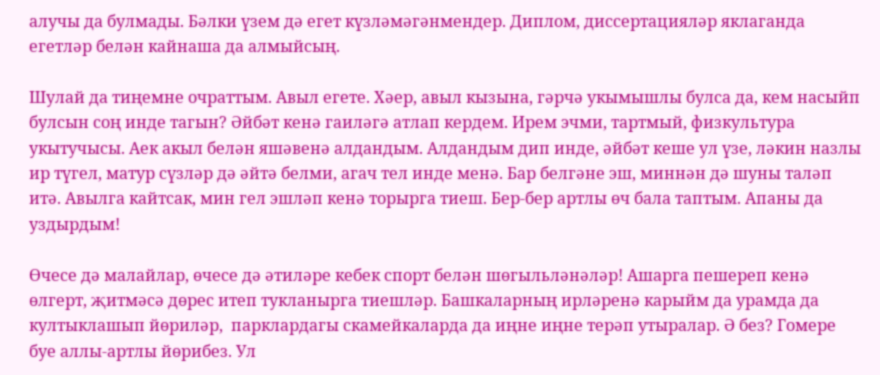алучы да булмады. Бәлки үзем дә егет күзләмәгәнмендер. Диплом, диссертацияләр яклаганда егетләр белән кайнаша да алмыйсың.

Шулай да тиңемне очраттым. Авыл егете. Хәер, авыл кызына, гәрчә укымышлы булса да, кем насыйп булсын соң инде тагын? Әйбәт кенә гаиләгә атлап кердем. Ирем эчми, тартмый, физкультура укытучысы. Аек акыл белән яшәвенә алдандым. Алдандым дип инде, әйбәт кеше ул үзе, ләкин назлы ир түгел, матур сүзләр дә әйтә белми, агач тел инде менә. Бар белгәне эш, миннән дә шуны таләп итә. Авылга кайтсак, мин гел эшләп кенә торырга тиеш. Бер-бер артлы өч бала таптым. Апаны да уздырдым!

Өчесе дә малайлар, өчесе дә әтиләре кебек спорт белән шөгыльләнәләр! Ашарга пешереп кенә өлгерт, җитмәсә дөрес итеп тукланырга тиешләр. Башкаларның ирләренә карыйм да урамда да култыклашып йөриләр,  парклардагы скамейкаларда да иңне иңне терәп утыралар. Ә без? Гомере буе аллы-артлы йөрибез. Ул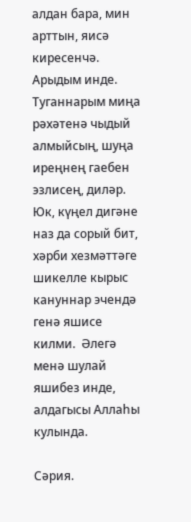алдан бара, мин арттын, яисә киресенчә. Арыдым инде. Туганнарым миңа рәхәтенә чыдый алмыйсың, шуңа иреңнең гаебен эзлисең, диләр. Юк, күңел дигәне наз да сорый бит, хәрби хезмәттәге шикелле кырыс кануннар эчендә генә яшисе килми.  Әлегә менә шулай яшибез инде, алдагысы Аллаһы кулында.

Сәрия.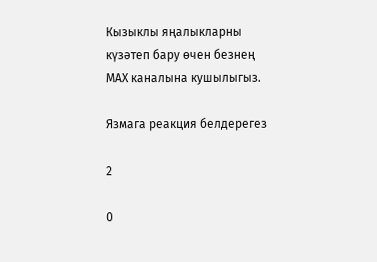Кызыклы яңалыкларны күзәтеп бару өчен безнең МАХ каналына кушылыгыз.

Язмага реакция белдерегез

2

0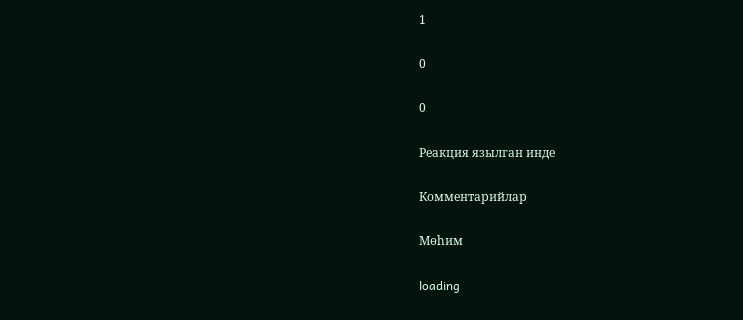1

0

0

Реакция язылган инде

Комментарийлар

Мөһим

loading